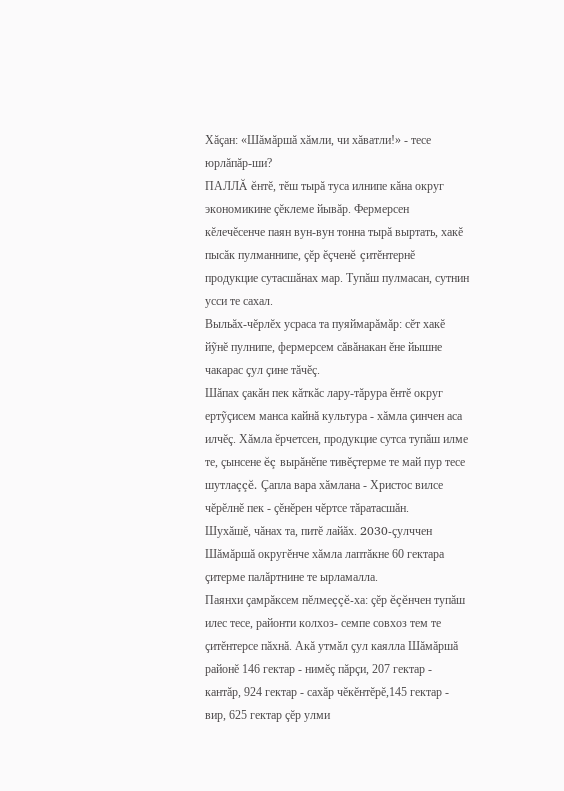Хăçан: «Шăмăршă хăмли, чи хăватли!» - тесе юрлăпăр-ши?
ПАЛЛĂ ĕнтĕ, тĕш тырă туса илнипе кăна округ экономикине çĕклеме йывăр. Фермерсен кĕлечĕсенче паян вун-вун тонна тырă выртать, хакĕ пысăк пулманнипе, çĕр ĕçченĕ çитĕнтернĕ продукцие сутасшăнах мар. Тупăш пулмасан, сутнин усси те сахал.
Выльăх-чĕрлĕх усраса та пуяймарăмăр: сĕт хакĕ йỹнĕ пулнипе, фермерсем сăвăнакан ĕне йышне чакарас çул çине тăчĕç.
Шăпах çакăн пек кăткăс лару-тăрура ĕнтĕ округ ертỹçисем манса кайнă культура - хăмла çинчен аса илчĕç. Хăмла ĕрчетсен, продукцие сутса тупăш илме те, çынсене ĕç вырăнĕпе тивĕçтерме те май пур тесе шутлаççĕ. Çапла вара хăмлана - Христос вилсе чĕрĕлнĕ пек - çĕнĕрен чĕртсе тăратасшăн.
Шухăшĕ, чăнах та, питĕ лайăх. 2030-çулччен Шăмăршă округĕнче хăмла лаптăкне 60 гектара çитерме палăртнине те ырламалла.
Паянхи çамрăксем пĕлмеççĕ-ха: çĕр ĕçĕнчен тупăш илес тесе, районти колхоз- семпе совхоз тем те çитĕнтерсе пăхнă. Акă утмăл çул каялла Шăмăршă районĕ 146 гектар - нимĕç пăрçи, 207 гектар - кантăр, 924 гектар - сахăр чĕкĕнтĕрĕ,145 гектар - вир, 625 гектар çĕр улми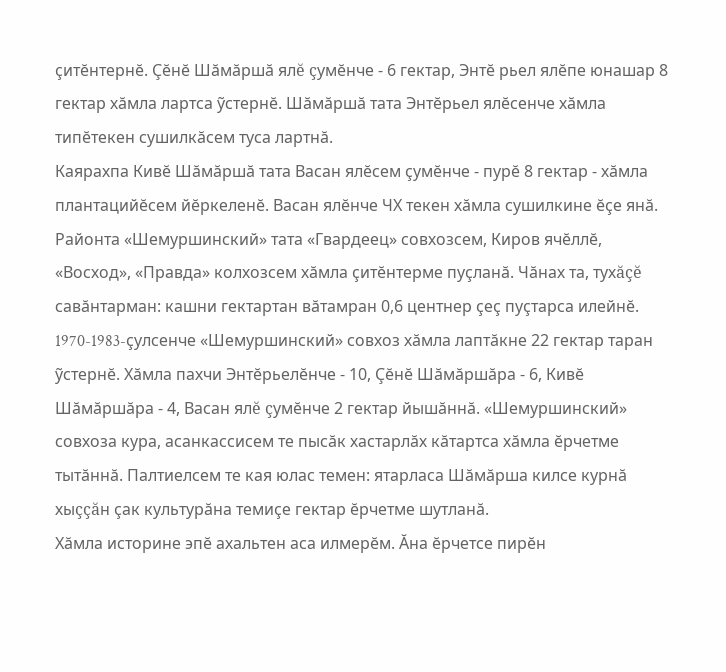çитĕнтернĕ. Çĕнĕ Шăмăршă ялĕ çумĕнче - 6 гектар, Энтĕ рьел ялĕпе юнашар 8 гектар хăмла лартса ỹстернĕ. Шăмăршă тата Энтĕрьел ялĕсенче хăмла типĕтекен сушилкăсем туса лартнă.
Каярахпа Кивĕ Шăмăршă тата Васан ялĕсем çумĕнче - пурĕ 8 гектар - хăмла плантацийĕсем йĕркеленĕ. Васан ялĕнче ЧХ текен хăмла сушилкине ĕçе янă.
Районта «Шемуршинский» тата «Гвардеец» совхозсем, Киров ячĕллĕ, «Восход», «Правда» колхозсем хăмла çитĕнтерме пуçланă. Чăнах та, тухăçĕ савăнтарман: кашни гектартан вăтамран 0,6 центнер çеç пуçтарса илейнĕ.
1970-1983-çулсенче «Шемуршинский» совхоз хăмла лаптăкне 22 гектар таран ỹстернĕ. Хăмла пахчи Энтĕрьелĕнче - 10, Çĕнĕ Шăмăршăра - 6, Кивĕ Шăмăршăра - 4, Васан ялĕ çумĕнче 2 гектар йышăннă. «Шемуршинский» совхоза кура, асанкассисем те пысăк хастарлăх кăтартса хăмла ĕрчетме тытăннă. Палтиелсем те кая юлас темен: ятарласа Шăмăрша килсе курнă хыççăн çак культурăна темиçе гектар ĕрчетме шутланă.
Хăмла историне эпĕ ахальтен аса илмерĕм. Ăна ĕрчетсе пирĕн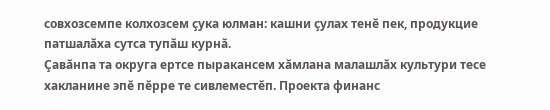совхозсемпе колхозсем çука юлман: кашни çулах тенĕ пек, продукцие патшалăха сутса тупăш курнă.
Çавăнпа та округа ертсе пыракансем хăмлана малашлăх культури тесе хакланине эпĕ пĕрре те сивлеместĕп. Проекта финанс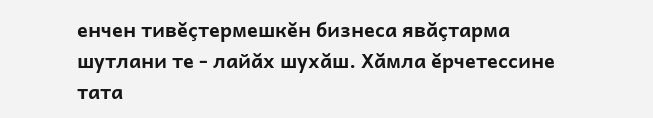енчен тивĕçтермешкĕн бизнеса явăçтарма шутлани те - лайăх шухăш. Хăмла ĕрчетессине тата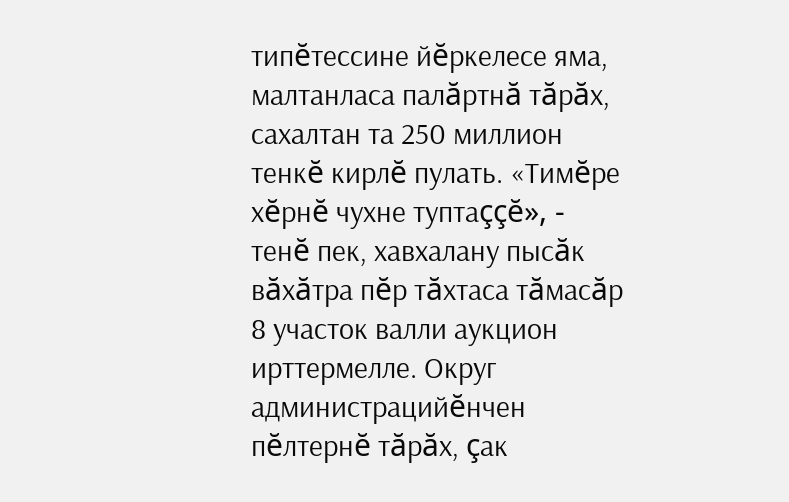типĕтессине йĕркелесе яма, малтанласа палăртнă тăрăх, сахалтан та 250 миллион тенкĕ кирлĕ пулать. «Тимĕре хĕрнĕ чухне туптаççĕ», - тенĕ пек, хавхалану пысăк вăхăтра пĕр тăхтаса тăмасăр 8 участок валли аукцион ирттермелле. Округ администрацийĕнчен пĕлтернĕ тăрăх, çак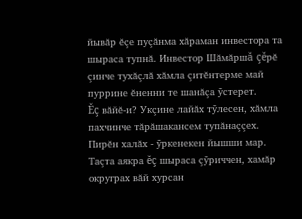йывăр ĕçе пуçăнма хăраман инвестора та шыраса тупнă. Инвестор Шăмăршă çĕрĕ çинче тухăçлă хăмла çитĕнтерме май пуррине ĕненни те шанăçа ỹстерет.
Ĕç вăйĕ-и? Укçине лайăх тỹлесен, хăмла пахчинче тăрăшакансем тупăнаççех. Пирĕн халăх - ỹркенекен йышши мар. Таçта аякра ĕç шыраса çỹриччен, хамăр округрах вăй хурсан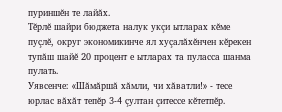пуриншĕн те лайăх.
Тĕрлĕ шайри бюджета налук укçи ытларах кĕме пуçлĕ, округ экономикинче ял хуçалăхĕнчен кĕрекен тупăш шайĕ 20 процент е ытларах та пуласса шанма пулать.
Уявсенче: «Шăмăршă хăмли, чи хăватли!» - тесе юрлас вăхăт тепĕр 3-4 çултан çитессе кĕтетпĕр.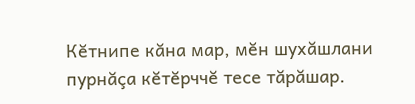Кĕтнипе кăна мар, мĕн шухăшлани пурнăçа кĕтĕрччĕ тесе тăрăшар.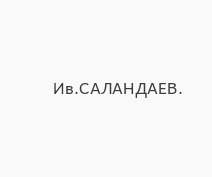Ив.САЛАНДАЕВ.